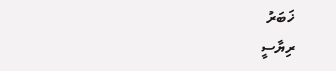ޚަބަރު
ރިޔާސީ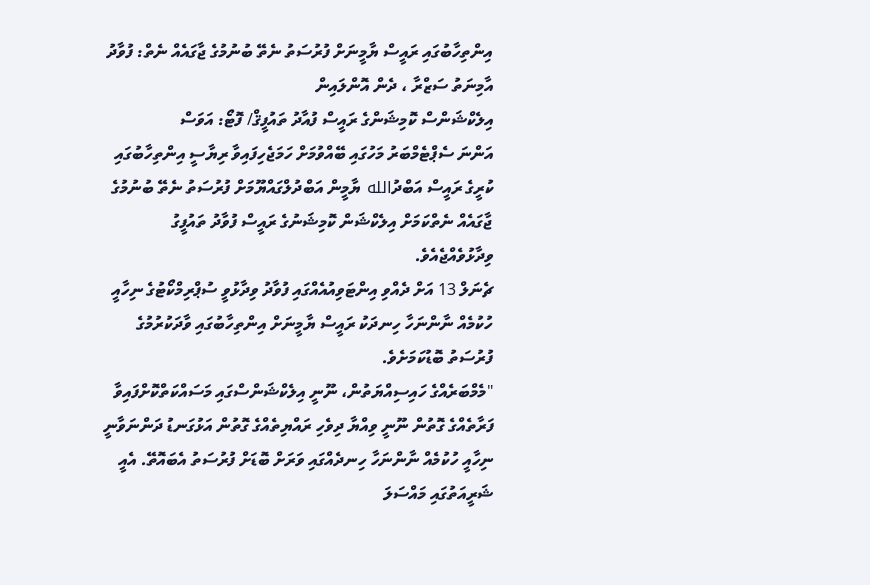އިންތިހާބުގައި ރައީސް ޔާމީނަށް ފުރުސަތު ނެތޭ ބުނުމުގެ ޖާގައެއް ނެތް: ފުވާދު
އާމިނަތު ސަޒްރާ ، ދެން އޮންލައިން
އިލެކްޝަންސް ކޮމިޝަންގެ ރައީސް ފުއާދު ތައުފީޤް/ ފޮޓޯ: އަވަސް
އަންނަ ސެޕްޓެމްބަރު މަހުގައި ބޭއްވުމަށް ހަމަޖެހިފައިވާ ރިޔާސީ އިންތިހާބުގައި ކުރީގެ ރައީސް އަބްދުالله ޔާމީން އަބްދުލްގައްޔޫމަށް ފުރުސަތު ނެތޭ ބުނުމުގެ ޖާގައެއް ނެތްކަމަށް އިލެކްޝަން ކޮމިޝަނުގެ ރައީސް ފުވާދު ތައުފީގު ވިދާޅުވެއްޖެއެވެ.
ޗެނަލް 13 އަށް ދެއްވި އިންޓަވިއުއެއްގައި ފުވާދު ވިދާޅުވީ ސުޕްރިމްކޯޓުގެ ނިހާއީ ހުކުމެއް ނާންނަހާ ހިނދަކު ރައީސް ޔާމީނަށް އިންތިހާބުގައި ވާދަކުރުމުގެ ފުރުސަތު ބޮޑުކަމަށެވެ.
"މެމްބަރެއްގެ ހައިސިއްޔަތުން، ނޫނީ އިލެކްޝަންސްގައި މަސައްކަތްކޮށްފައިވާ ފަރާތެއްގެ ގޮތުން ނޫނީ ވިއްޔާ ދިވެހި ރައްޔިތެއްގެ ގޮތުން އަޅުގަނޑު ދަންނަވާނީ ނިހާއީ ހުކުމެއް ނާންނަހާ ހިނދެއްގައި ވަރަށް ބޮޑަށް ފުރުސަތު އެބައޮތޭ. އެއީ ޝަރީއަތުގައި މައްސަލަ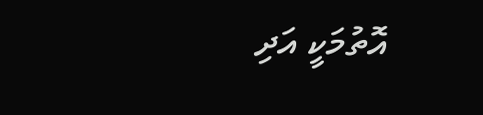އޮތުމަކީ އަދި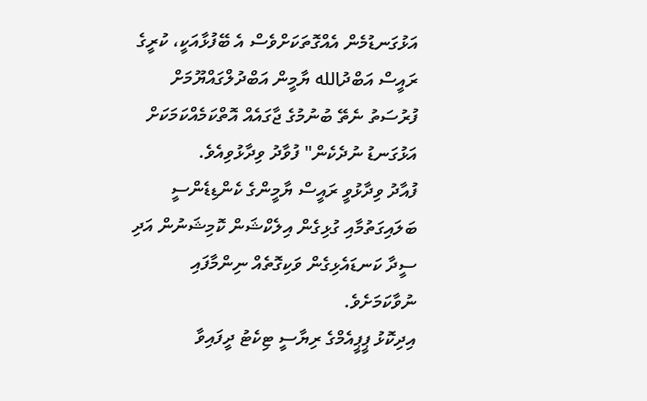އަޅުގަނޑުމެން އެއްގޮތަކަށްވެސް އެ ބޭފުޅާއަކީ، ކުރީގެ ރައީސް އަބްދުالله ޔާމީން އަބްދުލްގައްޔޫމަށް ފުރުސަތު ނެތޭ ބުނުމުގެ ޖާގައެއް އޮތްކަމެއްކަމަކަށް އަޅުގަނޑު ނުދެކެން" ފުވާދު ވިދާޅުވިއެވެ.
ފުއާދު ވިދާޅުވީ ރައީސް ޔާމީންގެ ކެންޑިޑެންސީ ބަލައިގަތުމާއި ގުޅިގެން އިލެކްޝަން ކޮމިޝަނުން އަދި ސީދާ ކަނޑައެޅިގެން ވަކިގޮތެއް ނިންމާފައި ނުވާކަމަށެވެ.
އިދިކޮޅު ޕީޕީއެމްގެ ރިޔާސީ ޓިކެޓު ދީފައިވާ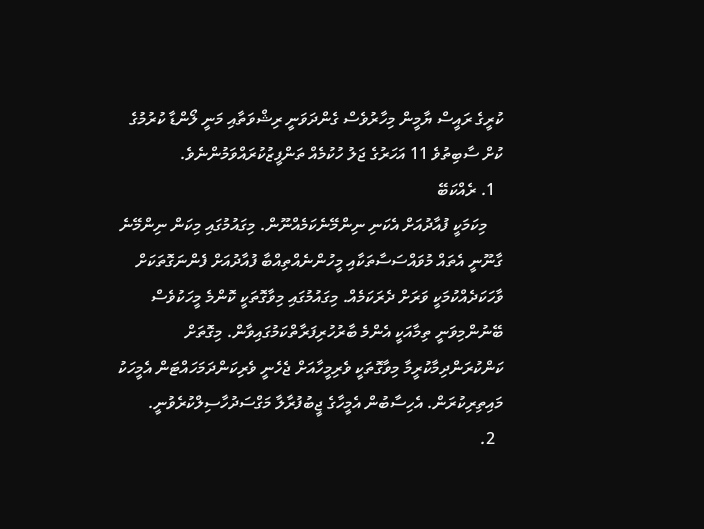ކުރީގެ ރައީސް ޔާމީން މިހާރުވެސް ގެންދަވަނީ ރިޝްވަތާއި މަނީ ލޯންޑާ ކުރުމުގެ ކުށް ސާބިތުވެ 11 އަހަރުގެ ޖަލު ހުކުމެއް ތަންފީޒުކުރައްވަމުންނެވެ.
  1. ރެއްކަބޭ
    މިކަމަކީ ފުއާދުއަށް އެކަނި ނިންމޭނެކަމެއްނޫން. މިގައުމުގައި މިކަން ނިންމޭނެ ގާނޫނީ އެތައް މުވައްސަސާތަކާއި މީހުންނެއްތިއްބާ ފުއާދުއަށް ފެންނަގޮތަކަށް ވާހަކަދެއްކުމަކީ ވަރަށް ދެރަކަމެއް. މިގައުމުގައި މިވާގޮތަކީ ކޮންމެ މީހަކުވެސް ބޭނުންމިވަނީ ތިމާއަކީ އެންމެ ބާރުހުރިފަރާތްކަމުގައިވާން. މިގޮތަށް ކަންކުރަންދިމާކުރީމާ މިވާގޮތަކީ ވެރިމީހާއަށް ޖެހެނީ ވެރިކަންދަމަހައްޓަން އެމީހަކު މައިތިރިކުރަން. އެހިސާބުން އެމީހާގެ ޖީބުފުރާލާ މަގްސަދުހާސިލްކުރެވުނީ.
  2.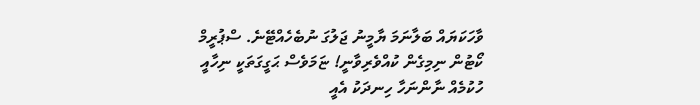ވާހަކަޔައް ބަލާނަމަ ޔާމީނު ޖަލުގަ ނުބެހެއްޓޭނެ. ސްޕުރީމް ކޯޓުން ނިމިގެން ކުއްވެރިވާނީ! ޏަމަވެސް ޙަގީގަތަކީ ނިހާއީ ހުކުމެއް ނާންނަހާ ހިނދަކު އެއީ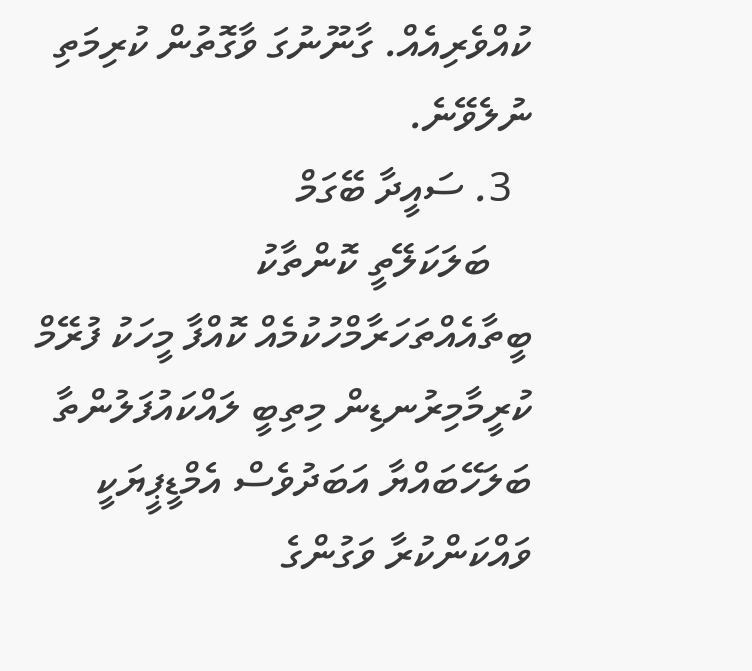ކުއްވެރިއެއް. ގާނޫނުގަ ވާގޮތުން ކުރިމަތި ނުލެވޭނެ.
  3. ސައީދާ ބޭގަމް
    ބަލަކަލޭތީ ކޮންތާކު ބީތާއެއްތަހަރާމްހުކުމެއް ކޮއްފާ މީހަކު ފުރޭމް ކުރީމާމިރުނޑިން މިތިބީ ލައްކައުފަލުންތާ ބަލަހޭބައްޔާ އަބަދުވެސް އެމްޑީޕީޔަކީ ވައްކަންކުރާ ވަގުންގެ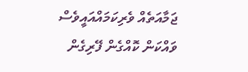ޖަމާއަތެއް ވެރިކަމައްއައީވެސް ވައްކަން ކޮއްގެން ފޭރިގެން